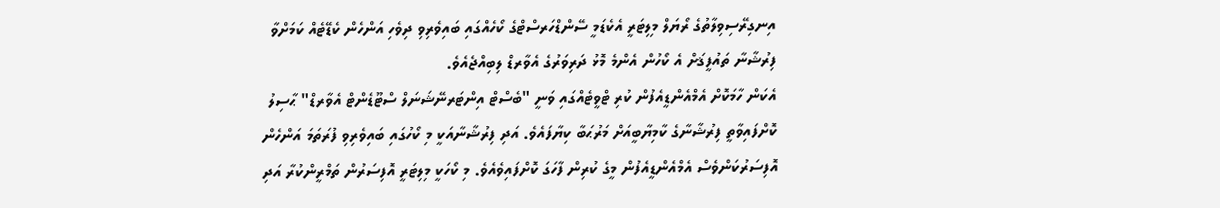އިނގިރޭސިވިލާތުގެ ރޯޔަލް މިލިޓަރީ އެކެޑަމީ ސޭންޑްހަރސްޓްގެ ކޯހެއްގައި ބައިވެރިވި ދިވެހި އަންހެން ކެޑޭޓެއް ކަމަށްވާ ފިރުޝާނާ ތައުފީޤަށް އެ ކޯހުން އެންމެ މޮޅު ދަރިވަރުގެ އެވާރޑް ލިބިއްޖެއެވެ.
އެކަން ހާމަކޮށް އެމްއެންޑީއެފުން ކުރި ޓްވީޓެއްގައި ވަނީ "ބެސްޓް އިންޓަރނޭޝަނަލް ސްޓޫޑެންޓް އެވާރޑް" ޙާސިލު ކޮށްފައިވާތީ ފިރުޝާނާގެ ކާމިޔާބީއަށް މަރުޙަބާ ކިޔާފައެވެ. އަދި ފިރުޝާނާއަކީ މި ކޯހުގައި ބައިވެރިވި ފުރަތަމަ އަންހެން އޮފިސަރުކަންވެސް އެމްއެންޑީއެފުން މީގެ ކުރިން ފާހަގަ ކޮށްފައިވެއެވެ. މި ކޯހަކީ މިލިޓަރީ އޮފިސަރުން ތަމްރީންކުރާ އަދި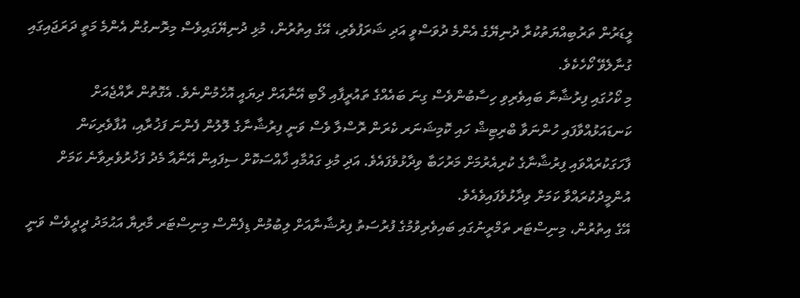ލީޑަރުން ތަރުބިއްޔަތުކުރާ ދުނިޔޭގެ އެންމެ ދުވަސްވީ އަދި ޝަރަފުވެރި، އޭގެ އިތުރުން، މުޅި ދުނިޔޭގައިވެސް މިރޮނގުން އެންމެ މަތީ ދަރަޖައިގައި ގުނާލެވޭ ކޯހެކެވެ.
މި ކޯހުގައި ފިރުޝާނާ ބައިވެރިވި ހިސާބުންވެސް ގިނަ ބައެއްގެ ތައުރީފާއި ލޯބި އޭނާއަށް ދިޔައީ އޮހެމުންނެވެ. އެގޮތުން ރާއްޖެއަށް ކަނޑައަޅުއްވާފައި ހުންނަވާ ބްރިޓިޝް ހައި ކޮމިޝަނަރ ކެރަން ރޮސްލާ ވެސް ވަނީ ފިރުޝާނާގެ ލޮލުން ފެންނަ ފަޚުރާއި، އުފާވެރިކަން ފާހަގަކުރައްވައި ފިރުޝާނާގެ ކުރިއެރުމަށް މަރުހަބާ ވިދާޅުވެފައެވެ. އަދި މުޅި ގައުމާއި ޚާއްސަކޮށް ސިފައިން އޭނާއާ މެދު ފަޚުރުވެރިވާނެ ކަމަށް އުންމީދުކުރައްވާ ކަމަށް ވިދާޅުވެފައިވެއެވެ.
އޭގެ އިތުރުން، މިނިސްޓަރ ތަމްރީނުގައި ބައިވެރިވުމުގެ ފުރުސަތު ފިރުޝާނާއަށް ލިބުމުން ޑިފެންސް މިނިސްޓަރ މާރިޔާ އަޙުމަދު ދީދީވެސް ވަނީ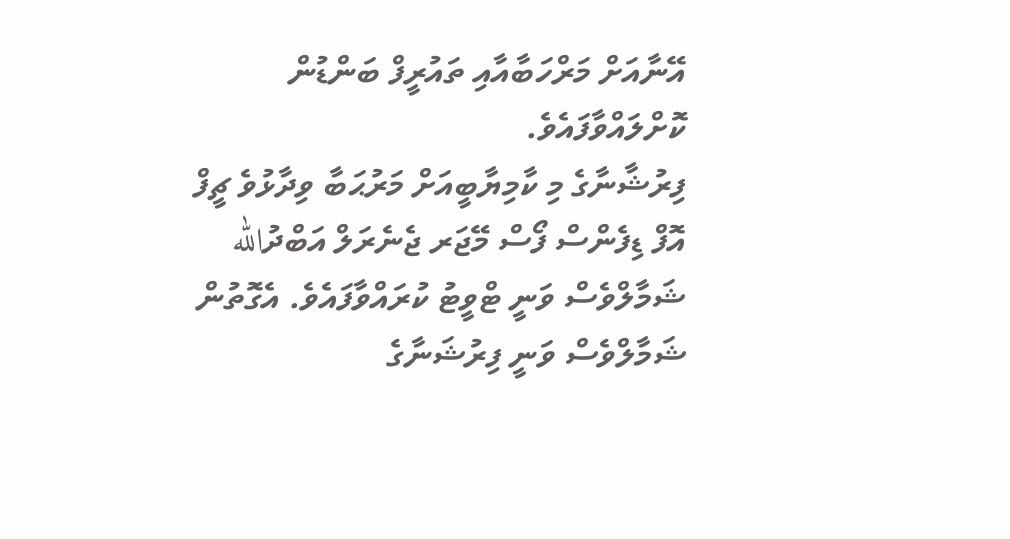އޭނާއަށް މަރްހަބާއާއި ތައުރީފް ބަންޑުން ކޮށްލައްވާފައެވެ.
ފިރުޝާނާގެ މި ކާމިޔާބީއަށް މަރުޙަބާ ވިދާޅުވެ ޗީފް އޮފް ޑިފެންސް ފޯސް މޭޖަރ ޖެނެރަލް އަބްދުالله ޝަމާލްވެސް ވަނީ ޓްވީޓު ކުރައްވާފައެވެ. އެގޮތުން ޝަމާލްވެސް ވަނީ ފިރުޝަނާގެ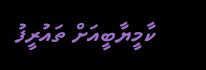ކާމީޔާބީއަށް ތައުރީފު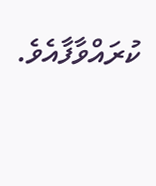ކުރައްވާފާއެވެ.